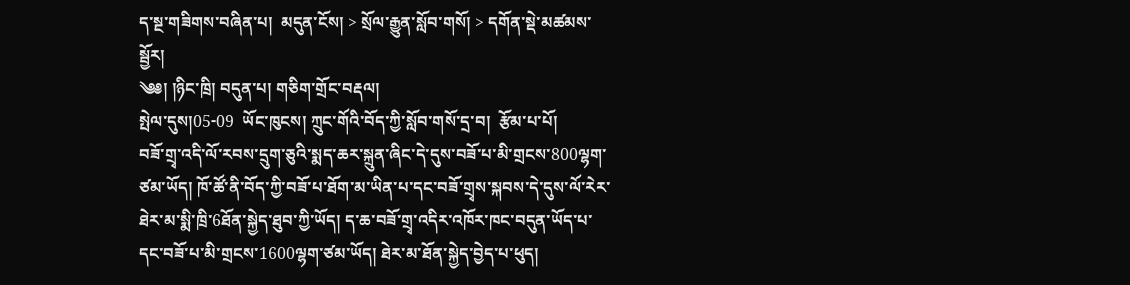ད་སྔ་གཟིགས་བཞིན་པ།  མདུན་ངོས། > སྲོལ་རྒྱུན་སློབ་གསོ། > དགོན་སྡེ་མཚམས་སྦྱོར།
༄༅། །ཉིང་ཁྲི། བདུན་པ། གཅིག་གྲོང་བརྡལ།
སྤེལ་དུས།05-09  ཡོང་ཁུངས། ཀྲུང་གོའི་བོད་ཀྱི་སློབ་གསོ་དྲ་བ།  རྩོམ་པ་པོ།
བཟོ་གྲྭ་འདི་ལོ་རབས་དྲུག་ཅུའི་སྨད་ཆར་སྐྲུན་ཞིང་དེ་དུས་བཟོ་པ་མི་གྲངས་800ལྷག་ཙམ་ཡོད། ཁོ་ཚོ་ནི་བོད་ཀྱི་བཟོ་པ་ཐོག་མ་ཡིན་པ་དང་བཟོ་གྲྭས་སྐབས་དེ་དུས་ལོ་རེར་ཐེར་མ་སྨི་ཁྲི་6ཐོན་སྐྱེད་ཐུབ་ཀྱི་ཡོད། ད་ཆ་བཟོ་གྲྭ་འདིར་འཁོར་ཁང་བདུན་ཡོད་པ་དང་བཟོ་པ་མི་གྲངས་1600ལྷག་ཙམ་ཡོད། ཐེར་མ་ཐོན་སྐྱེད་བྱེད་པ་ཕུད།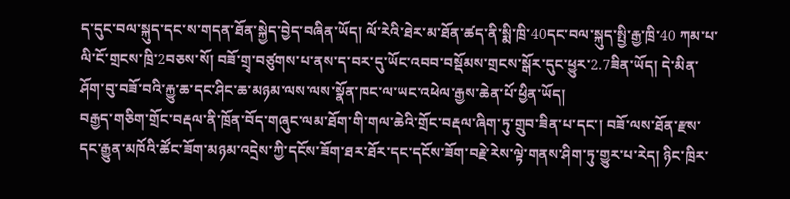ད་དུང་བལ་སྐུད་དང་ས་གདན་ཐོན་སྐྱེད་བྱེད་བཞིན་ཡོད། ལོ་རེའི་ཐེར་མ་ཐོན་ཚད་ནི་སྨི་ཁྲི་40དང་བལ་སྐུད་སྤྱི་རྒྱ་ཁྲི་40 ཀམ་པ་ལི་ངོ་གྲངས་ཁྲི་2བཅས་སོ། བཟོ་གྲྭ་བཙུགས་པ་ནས་ད་བར་དུ་ཡོང་འབབ་བསྡོམས་གྲངས་སྒོར་དུང་ཕྱུར་2.7ཟིན་ཡོད། དེ་མིན་ཤོག་བུ་བཟོ་བའི་རྐྱུ་ཆ་དང་ཤིང་ཆ་མཉམ་ལས་ལས་སྣོན་ཁང་ལ་ཡང་འཕེལ་རྒྱས་ཆེན་པོ་ཕྱིན་ཡོད།
བརྒྱད་གཅིག་གྲོང་བརྡལ་ནི་ཁྲོན་བོད་གཞུང་ལམ་ཐོག་གི་གལ་ཆེའི་གྲོང་བརྡལ་ཞིག་ཏུ་གྲུབ་ཟིན་པ་དང་། བཟོ་ལས་ཐོན་རྫས་དང་རྒྱུན་མཁོའི་ཚོང་ཟོག་མཉམ་འདྲེས་ཀྱི་དངོས་ཟོག་ཐར་ཐོར་དང་དངོས་ཟོག་བརྗེ་རེས་ལྟེ་གནས་ཤིག་ཏུ་གྱུར་པ་རེད། ཉིང་ཁྲིར་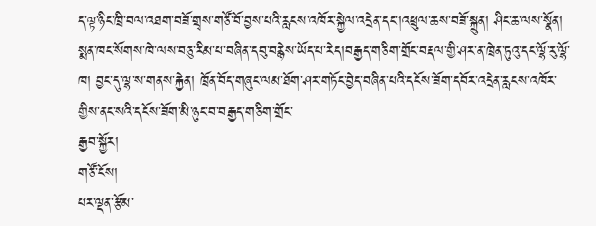ད་ལྟ་ཉིང་ཁྲི་བལ་འཐག་བཟོ་གྲྭས་གཙོ་བོ་བྱས་པའི་རླངས་འཁོར་སྐྱེལ་འདྲེན་དང་།འཕྲུལ་ཆས་བཟོ་སྐྲུན། ཤིང་ཆ་ལས་སྣོན། སྨན་ཁང་སོགས་ཁེ་ལས་བཅུ་རིམ་པ་བཞིན་དབུ་བརྙེས་ཡོད་པ་རེད།བརྒྱད་གཅིག་གྲོང་བརྡལ་གྱི་ཤར་ན་ཁྲེན་ཏུའུ་དང་ལྷོ་རུ་ལྷོ་ཁ། བྱང་དུ་ལྷ་ས་གནས་རྐྱེན། ཁྲོན་བོད་གཞུང་ལམ་ཐོག་ཤར་གཏོང་བྱེད་བཞིན་པའི་དངོས་ཟོག་དབོར་འདྲེན་རླངས་འཁོར་གྱིས་ནང་སའི་དངོས་ཟོག་མི་ཉུང་བ་བརྒྱད་གཅིག་གྲོང་
རྒྱབ་སྐྱོར།
གཙོ་ངོས།
པར་ལྡན་རྩོམ་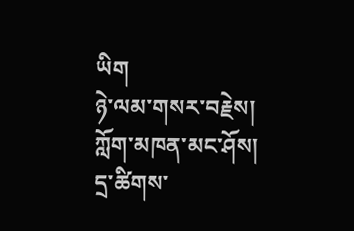ཡིག
ཉེ་ལམ་གསར་བརྗེས།
ཀློག་མཁན་མང་ཤོས།
དྲ་ཚིགས་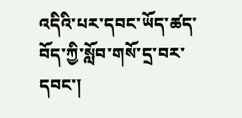འདིའི་པར་དབང་ཡོད་ཚད་བོད་ཀྱི་སློབ་གསོ་དྲ་བར་དབང་།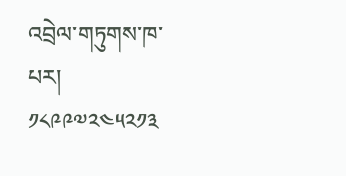འབྲེལ་གཏུགས་ཁ་པར། ༡༨༩༩༧༢༤༥༢༡༣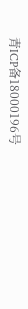青ICP备18000196号